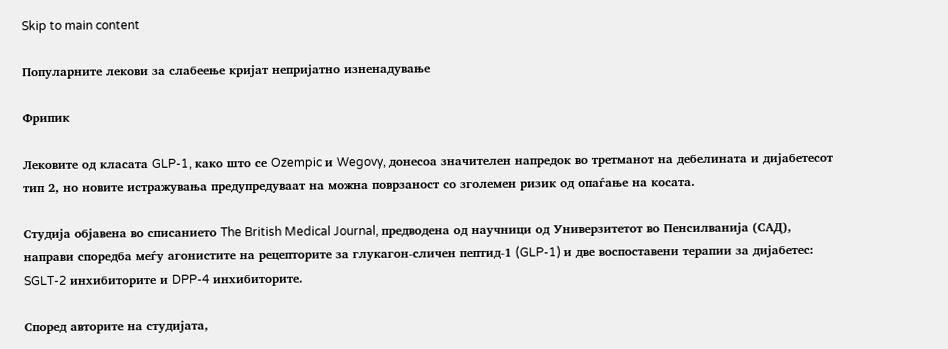Skip to main content

Популарните лекови за слабеење кријат непријатно изненадување

Фрипик

Лековите од класата GLP-1, како што се Ozempic и Wegovy, донесоа значителен напредок во третманот на дебелината и дијабетесот тип 2, но новите истражувања предупредуваат на можна поврзаност со зголемен ризик од опаѓање на косата.

Студија објавена во списанието The British Medical Journal, предводена од научници од Универзитетот во Пенсилванија (САД), направи споредба меѓу агонистите на рецепторите за глукагон-сличен пептид-1 (GLP-1) и две воспоставени терапии за дијабетес: SGLT-2 инхибиторите и DPP-4 инхибиторите.

Според авторите на студијата,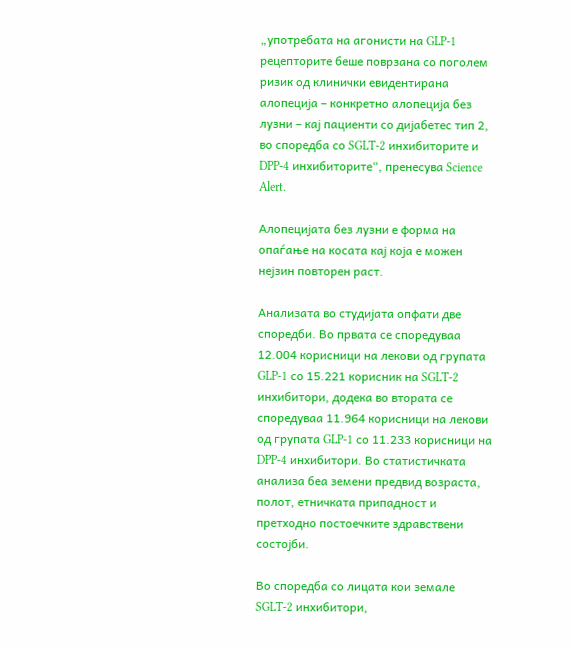„употребата на агонисти на GLP-1 рецепторите беше поврзана со поголем ризик од клинички евидентирана алопеција – конкретно алопеција без лузни – кај пациенти со дијабетес тип 2, во споредба со SGLT-2 инхибиторите и DPP-4 инхибиторите“, пренесува Science Alert.

Алопецијата без лузни е форма на опаѓање на косата кај која е можен нејзин повторен раст.

Анализата во студијата опфати две споредби. Во првата се споредуваа 12.004 корисници на лекови од групата GLP-1 со 15.221 корисник на SGLT-2 инхибитори, додека во втората се споредуваа 11.964 корисници на лекови од групата GLP-1 со 11.233 корисници на DPP-4 инхибитори. Во статистичката анализа беа земени предвид возраста, полот, етничката припадност и претходно постоечките здравствени состојби.

Во споредба со лицата кои земале SGLT-2 инхибитори,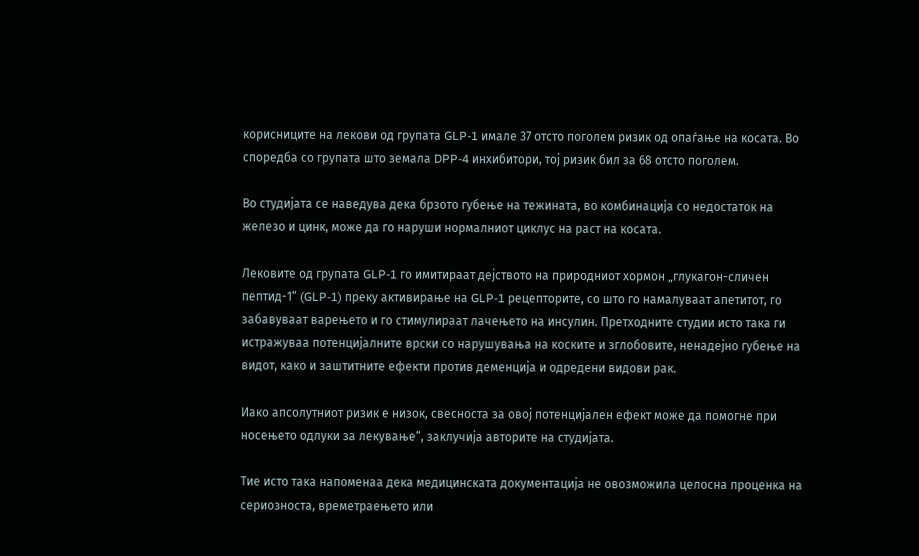корисниците на лекови од групата GLP-1 имале 37 отсто поголем ризик од опаѓање на косата. Во споредба со групата што земала DPP-4 инхибитори, тој ризик бил за 68 отсто поголем.

Во студијата се наведува дека брзото губење на тежината, во комбинација со недостаток на железо и цинк, може да го наруши нормалниот циклус на раст на косата.

Лековите од групата GLP-1 го имитираат дејството на природниот хормон „глукагон-сличен пептид-1“ (GLP-1) преку активирање на GLP-1 рецепторите, со што го намалуваат апетитот, го забавуваат варењето и го стимулираат лачењето на инсулин. Претходните студии исто така ги истражуваа потенцијалните врски со нарушувања на коските и зглобовите, ненадејно губење на видот, како и заштитните ефекти против деменција и одредени видови рак.

Иако апсолутниот ризик е низок, свесноста за овој потенцијален ефект може да помогне при носењето одлуки за лекување“, заклучија авторите на студијата.

Тие исто така напоменаа дека медицинската документација не овозможила целосна проценка на сериозноста, времетраењето или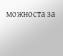можноста за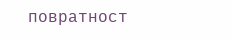повратност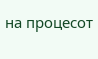на процесот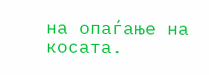на опаѓање на косата.